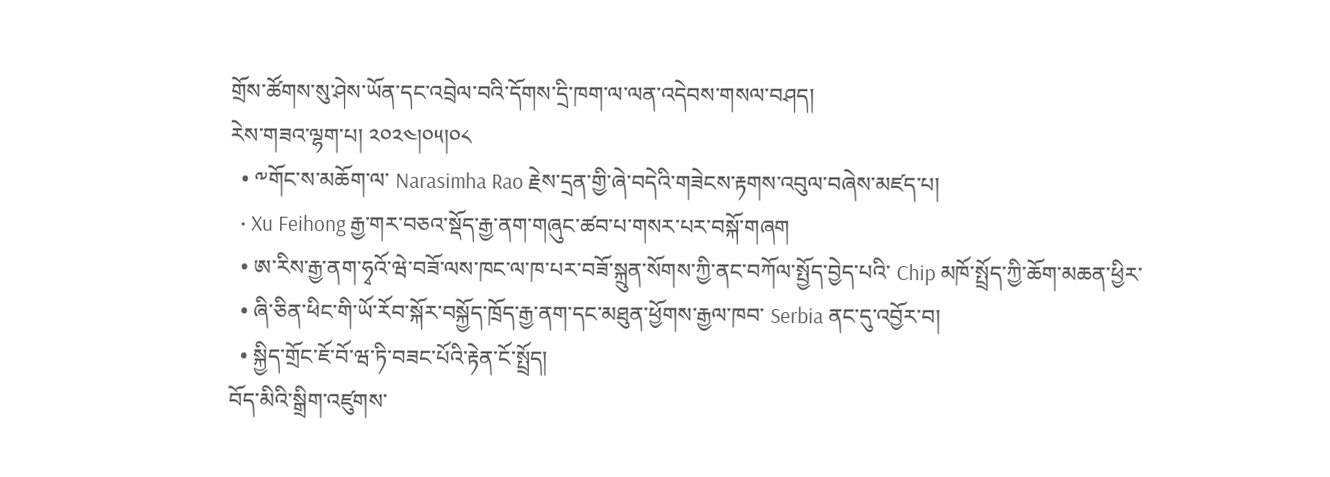གྲོས་ཚོགས་སུ་ཤེས་ཡོན་དང་འབྲེལ་བའི་དོགས་དྲི་ཁག་ལ་ལན་འདེབས་གསལ་བཤད།
རེས་གཟའ་ལྷག་པ། ༢༠༢༤།༠༥།༠༨
  • ༸གོང་ས་མཆོག་ལ་ Narasimha Rao རྗེས་དྲན་གྱི་ཞེ་བདེའི་གཟེངས་རྟགས་འབུལ་བཞེས་མཛད་པ།
  • Xu Feihong རྒྱ་གར་བཅའ་སྡོད་རྒྱ་ནག་གཞུང་ཚབ་པ་གསར་པར་བསྐོ་གཞག
  • ཨ་རིས་རྒྱ་ནག་ཧྭའོ་ཝེ་བཟོ་ལས་ཁང་ལ་ཁ་པར་བཟོ་སྐྲུན་སོགས་ཀྱི་ནང་བཀོལ་སྤྱོད་བྱེད་པའི་ Chip མཁོ་སྤྲོད་ཀྱི་ཆོག་མཆན་ཕྱིར་
  • ཞི་ཅིན་ཕིང་གི་ཡོ་རོབ་སྐོར་བསྐྱོད་ཁྲོད་རྒྱ་ནག་དང་མཐུན་ཕྱོགས་རྒྱལ་ཁབ་ Serbia ནང་དུ་འབྱོར་བ།
  • སྐྱིད་གྲོང་ཇོ་བོ་ཝ་ཏི་བཟང་པོའི་རྟེན་ངོ་སྤྲོད།
བོད་མིའི་སྒྲིག་འཛུགས་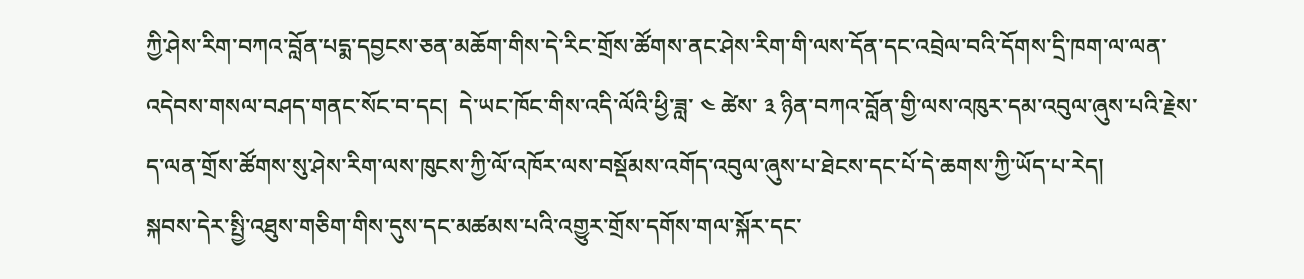ཀྱི་ཤེས་རིག་བཀའ་བློན་པདྨ་དབྱངས་ཅན་མཆོག་གིས་དེ་རིང་གྲོས་ཚོགས་ནང་ཤེས་རིག་གི་ལས་དོན་དང་འབྲེལ་བའི་དོགས་དྲི་ཁག་ལ་ལན་འདེབས་གསལ་བཤད་གནང་སོང་བ་དང།  དེ་ཡང་ཁོང་གིས་འདི་ལོའི་ཕྱི་ཟླ་ ༤ ཚེས་ ༣ ཉིན་བཀའ་བློན་གྱི་ལས་འཁུར་དམ་འབུལ་ཞུས་པའི་རྗེས་ད་ལན་གྲོས་ཚོགས་སུ་ཤེས་རིག་ལས་ཁུངས་ཀྱི་ལོ་འཁོར་ལས་བསྡོམས་འགོད་འབུལ་ཞུས་པ་ཐེངས་དང་པོ་དེ་ཆགས་ཀྱི་ཡོད་པ་རེད།
སྐབས་དེར་སྤྱི་འཐུས་གཅིག་གིས་དུས་དང་མཚམས་པའི་འགྱུར་གྲོས་དགོས་གལ་སྐོར་དང་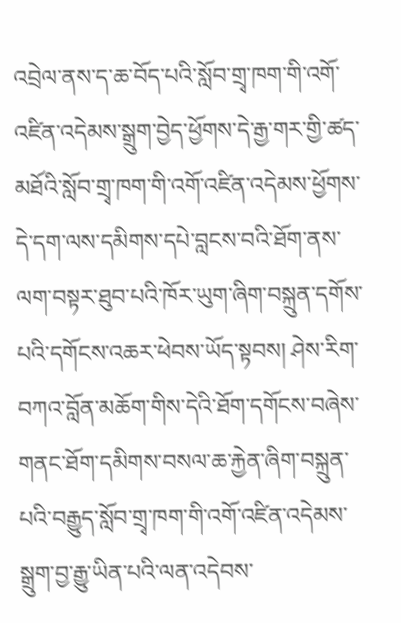འབྲེལ་ནས་ད་ཆ་བོད་པའི་སློབ་གྲྭ་ཁག་གི་འགོ་འཛིན་འདེམས་སྒྲུག་བྱེད་ཕྱོགས་དེ་རྒྱ་གར་གྱི་ཚད་མཐོའི་སློབ་གྲྭ་ཁག་གི་འགོ་འཛིན་འདེམས་ཕྱོགས་དེ་དག་ལས་དམིགས་དཔེ་བླངས་བའི་ཐོག་ནས་ལག་བསྟར་ཐུབ་པའི་ཁོར་ཡུག་ཞིག་བསྐྲུན་དགོས་པའི་དགོངས་འཆར་ཕེབས་ཡོད་སྟབས། ཤེས་རིག་བཀའ་བློན་མཆོག་གིས་དེའི་ཐོག་དགོངས་བཞེས་གནང་ཐོག་དམིགས་བསལ་ཆ་རྐྱེན་ཞིག་བསྐྲུན་པའི་བརྒྱུད་སློབ་གྲྭ་ཁག་གི་འགོ་འཛིན་འདེམས་སྒྲུག་བྱ་རྒྱུ་ཡིན་པའི་ལན་འདེབས་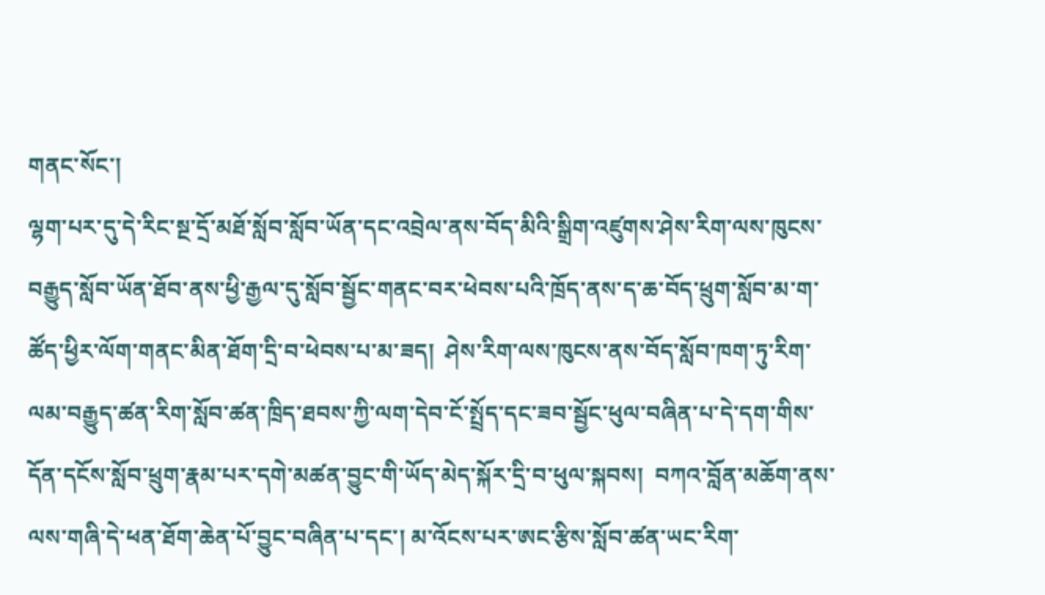གནང་སོང་།
ལྷག་པར་དུ་དེ་རིང་སྔ་དྲོ་མཐོ་སློབ་སློབ་ཡོན་དང་འབྲེལ་ནས་བོད་མིའི་སྒྲིག་འཛུགས་ཤེས་རིག་ལས་ཁུངས་བརྒྱུད་སློབ་ཡོན་ཐོབ་ནས་ཕྱི་རྒྱལ་དུ་སློབ་སྦྱོང་གནང་བར་ཕེབས་པའི་ཁྲོད་ནས་ད་ཆ་བོད་ཕྲུག་སློབ་མ་ག་ཚོད་ཕྱིར་ལོག་གནང་མིན་ཐོག་དྲི་བ་ཕེབས་པ་མ་ཟད།  ཤེས་རིག་ལས་ཁུངས་ནས་བོད་སློབ་ཁག་ཏུ་རིག་ལམ་བརྒྱུད་ཚན་རིག་སློབ་ཚན་ཁྲིད་ཐབས་ཀྱི་ལག་དེབ་ངོ་སྤྲོད་དང་ཟབ་སྦྱོང་ཕུལ་བཞིན་པ་དེ་དག་གིས་དོན་དངོས་སློབ་ཕྲུག་རྣམ་པར་དགེ་མཚན་བྱུང་གི་ཡོད་མེད་སྐོར་དྲི་བ་ཕུལ་སྐབས།  བཀའ་བློན་མཆོག་ནས་ལས་གཞི་དེ་ཕན་ཐོག་ཆེན་པོ་བྱུང་བཞིན་པ་དང་། མ་འོངས་པར་ཨང་རྩིས་སློབ་ཚན་ཡང་རིག་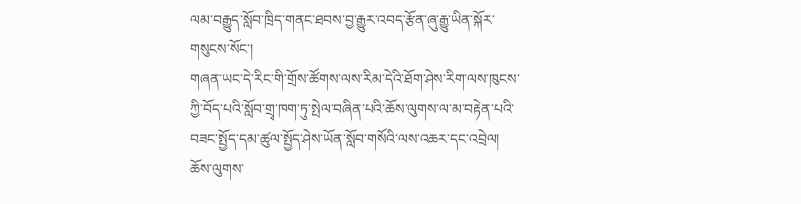ལམ་བརྒྱུད་སློབ་ཁྲིད་གནང་ཐབས་བྱ་རྒྱུར་འབད་རྩོན་ཞུ་རྒྱུ་ཡིན་སྐོར་གསུངས་སོང་།
གཞན་ཡང་དེ་རིང་གི་གྲོས་ཚོགས་ལས་རིམ་དེའི་ཐོག་ཤེས་རིག་ལས་ཁུངས་ཀྱི་བོད་པའི་སློབ་གྲྭ་ཁག་ཏུ་སྤེལ་བཞིན་པའི་ཆོས་ལུགས་ལ་མ་བརྟེན་པའི་བཟང་སྤྱོད་དམ་ཚུལ་སྤྱོད་ཤེས་ཡོན་སློབ་གསོའི་ལས་འཆར་དང་འབྲེལ།  ཆོས་ལུགས་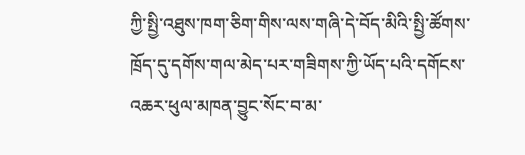ཀྱི་སྤྱི་འཐུས་ཁག་ཅིག་གིས་ལས་གཞི་དེ་བོད་མིའི་སྤྱི་ཚོགས་ཁྲོད་དུ་དགོས་གལ་མེད་པར་གཟིགས་ཀྱི་ཡོད་པའི་དགོངས་འཆར་ཕུལ་མཁན་བྱུང་སོང་བ་མ་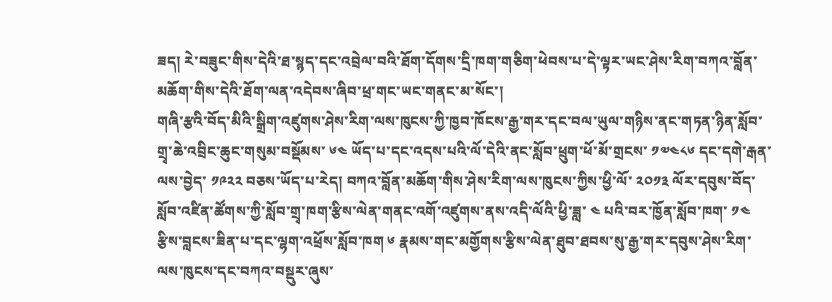ཟད། རེ་བཟུང་གིས་དེའི་ཐ་སྙད་དང་འབྲེལ་བའི་ཐོག་དོགས་དྲི་ཁག་གཅིག་ཕེབས་པ་དེ་ལྟར་ཡང་ཤེས་རིག་བཀའ་བློན་མཆོག་གིས་དེའི་ཐོག་ལན་འདེབས་ཞིབ་ཕྲ་གང་ཡང་གནང་མ་སོང་།
གཞི་རྩའི་བོད་མིའི་སྒྲིག་འཛུགས་ཤེས་རིག་ལས་ཁུངས་ཀྱི་ཁྱབ་ཁོངས་རྒྱ་གར་དང་བལ་ཡུལ་གཉིས་ནང་གཏན་ཉིན་སློབ་གྲྭ་ཆེ་འབྲིང་ཆུང་གསུམ་བསྡོམས་ ༦༤ ཡོད་པ་དང་འདས་པའི་ལོ་དེའི་ནང་སློབ་ཕྲུག་ཕོ་མོ་གྲངས་ ༡༧༤༨༦ དང་དགེ་རྒན་ལས་བྱེད་ ༡༩༢༢ བཅས་ཡོད་པ་རེད། བཀའ་བློན་མཆོག་གིས་ཤེས་རིག་ལས་ཁུངས་ཀྱིས་ཕྱི་ལོ་ ༢༠༡༣ ལོར་དབུས་བོད་སློབ་འཛིན་ཚོགས་ཀྱི་སློབ་གྲྭ་ཁག་རྩིས་ལེན་གནང་འགོ་འཛུགས་ནས་འདི་ལོའི་ཕྱི་ཟླ་ ༤ པའི་བར་ཁྱོན་སློབ་ཁག་ ༡༤ རྩིས་བླངས་ཟིན་པ་དང་ལྷག་འཕྲོས་སློབ་ཁག ༦ རྣམས་གང་མགྱོགས་རྩིས་ལེན་ཐུབ་ཐབས་སུ་རྒྱ་གར་དབུས་ཤེས་རིག་ལས་ཁུངས་དང་བཀའ་བསྡུར་ཞུས་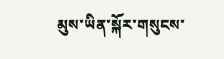མུས་ཡིན་སྐོར་གསུངས་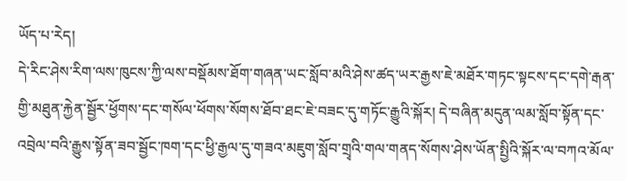ཡོད་པ་རེད།
དེ་རིང་ཤེས་རིག་ལས་ཁུངས་ཀྱི་ལས་བསྡོམས་ཐོག་གཞན་ཡང་སློབ་མའི་ཤེས་ཚད་ཡར་རྒྱས་ཇེ་མཐོར་གཏང་སྟངས་དང་དགེ་རྒན་གྱི་མཐུན་རྐྱེན་སྦྱོར་ཕྱོགས་དང་གསོལ་ཕོགས་སོགས་ཐོབ་ཐང་ཇེ་བཟང་དུ་གཏོང་རྒྱུའི་སྐོར། དེ་བཞིན་མདུན་ལམ་སློབ་སྟོན་དང་འབྲེལ་བའི་རྒྱུས་སྟོན་ཟབ་སྦྱོང་ཁག་དང་ཕྱི་རྒྱལ་དུ་གཟའ་མཇུག་སློབ་གྲྭའི་གལ་གནད་སོགས་ཤེས་ཡོན་སྤྱིའི་སྐོར་ལ་བཀའ་མོལ་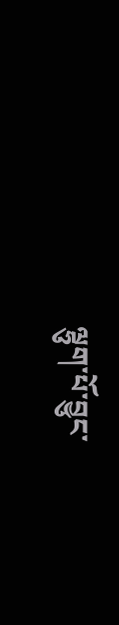ལྷུག་པོ་བྱུང་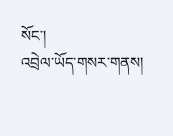སོང་།
འབྲེལ་ཡོད་གསར་གནས།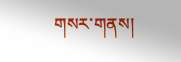གསར་གནས།